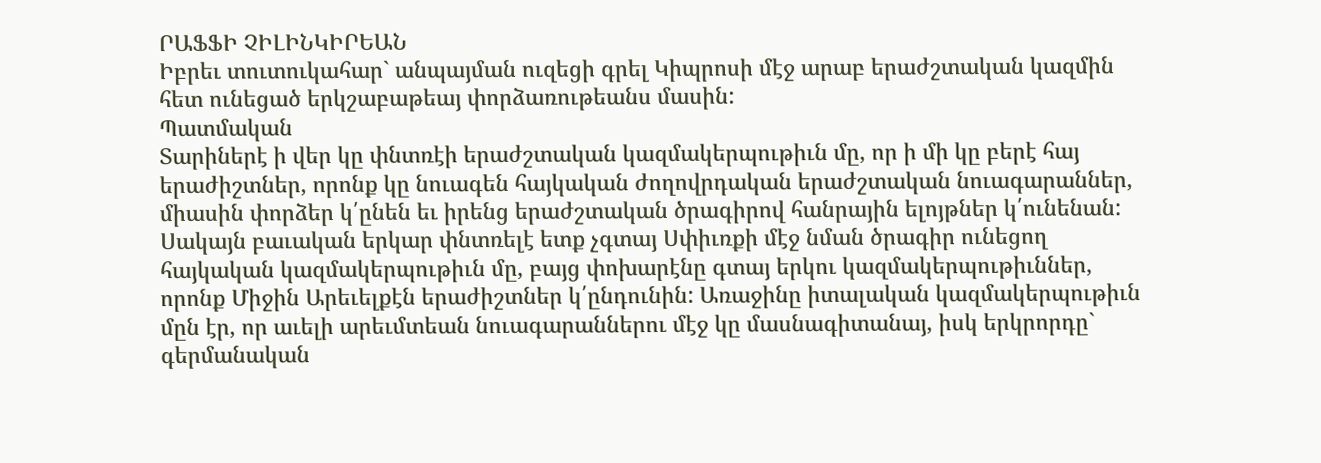ՐԱՖՖԻ ՉԻԼԻՆԿԻՐԵԱՆ
Իբրեւ տուտուկահար` անպայման ուզեցի գրել Կիպրոսի մէջ արաբ երաժշտական կազմին հետ ունեցած երկշաբաթեայ փորձառութեանս մասին:
Պատմական
Տարիներէ ի վեր կը փնտռէի երաժշտական կազմակերպութիւն մը, որ ի մի կը բերէ հայ երաժիշտներ, որոնք կը նուագեն հայկական ժողովրդական երաժշտական նուագարաններ, միասին փորձեր կ՛ընեն եւ իրենց երաժշտական ծրագիրով հանրային ելոյթներ կ՛ունենան:
Սակայն բաւական երկար փնտռելէ ետք չգտայ Սփիւռքի մէջ նման ծրագիր ունեցող հայկական կազմակերպութիւն մը, բայց փոխարէնը գտայ երկու կազմակերպութիւններ, որոնք Միջին Արեւելքէն երաժիշտներ կ՛ընդունին: Առաջինը իտալական կազմակերպութիւն մըն էր, որ աւելի արեւմտեան նուագարաններու մէջ կը մասնագիտանայ, իսկ երկրորդը` գերմանական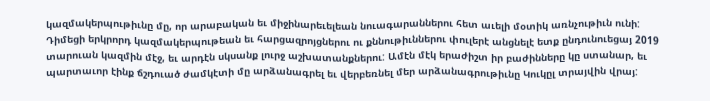կազմակերպութիւնը մը, որ արաբական եւ միջինարեւելեան նուագարաններու հետ աւելի մօտիկ առնչութիւն ունի:
Դիմեցի երկրորդ կազմակերպութեան եւ հարցազրոյցներու ու քննութիւններու փուլերէ անցնելէ ետք ընդունուեցայ 2019 տարուան կազմին մէջ, եւ արդէն սկսանք լուրջ աշխատանքներու: Ամէն մէկ երաժիշտ իր բաժինները կը ստանար, եւ պարտաւոր էինք ճշդուած ժամկէտի մը արձանագրել եւ վերբեռնել մեր արձանագրութիւնը Կուկըլ տրայվին վրայ: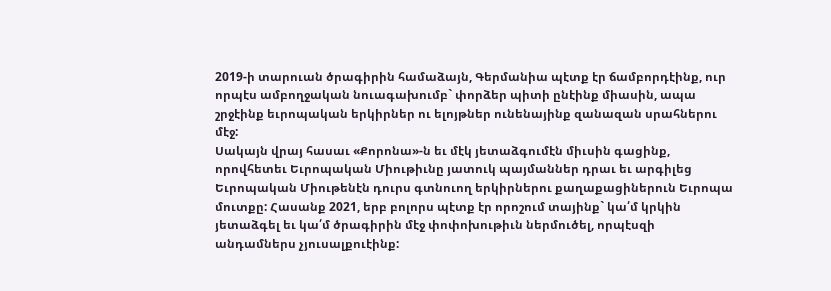2019-ի տարուան ծրագիրին համաձայն, Գերմանիա պէտք էր ճամբորդէինք, ուր որպէս ամբողջական նուագախումբ` փորձեր պիտի ընէինք միասին, ապա շրջէինք եւրոպական երկիրներ ու ելոյթներ ունենայինք զանազան սրահներու մէջ:
Սակայն վրայ հասաւ «Քորոնա»-ն եւ մէկ յետաձգումէն միւսին գացինք, որովհետեւ Եւրոպական Միութիւնը յատուկ պայմաններ դրաւ եւ արգիլեց Եւրոպական Միութենէն դուրս գտնուող երկիրներու քաղաքացիներուն Եւրոպա մուտքը: Հասանք 2021, երբ բոլորս պէտք էր որոշում տայինք` կա՛մ կրկին յետաձգել եւ կա՛մ ծրագիրին մէջ փոփոխութիւն ներմուծել, որպէսզի անդամներս չյուսալքուէինք: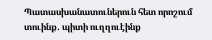Պատասխանատուներուն հետ որոշում տուինք. պիտի ուղղուէինք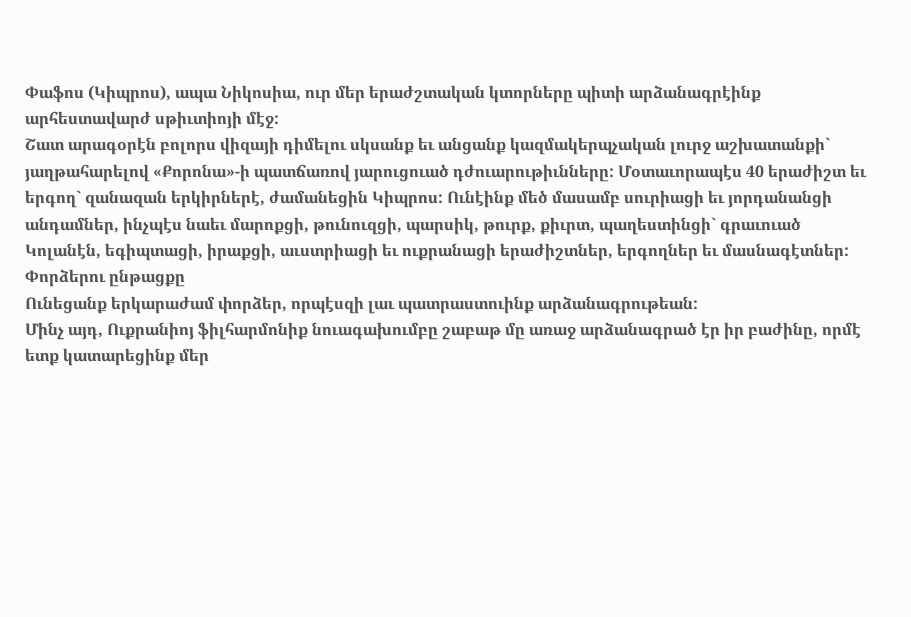Փաֆոս (Կիպրոս), ապա Նիկոսիա, ուր մեր երաժշտական կտորները պիտի արձանագրէինք արհեստավարժ սթիւտիոյի մէջ:
Շատ արագօրէն բոլորս վիզայի դիմելու սկսանք եւ անցանք կազմակերպչական լուրջ աշխատանքի` յաղթահարելով «Քորոնա»-ի պատճառով յարուցուած դժուարութիւնները: Մօտաւորապէս 40 երաժիշտ եւ երգող` զանազան երկիրներէ, ժամանեցին Կիպրոս: Ունէինք մեծ մասամբ սուրիացի եւ յորդանանցի անդամներ, ինչպէս նաեւ մարոքցի, թունուզցի, պարսիկ, թուրք, քիւրտ, պաղեստինցի` գրաւուած Կոլանէն, եգիպտացի, իրաքցի, աւստրիացի եւ ուքրանացի երաժիշտներ, երգողներ եւ մասնագէտներ:
Փորձերու ընթացքը
Ունեցանք երկարաժամ փորձեր, որպէսզի լաւ պատրաստուինք արձանագրութեան:
Մինչ այդ, Ուքրանիոյ ֆիլհարմոնիք նուագախումբը շաբաթ մը առաջ արձանագրած էր իր բաժինը, որմէ ետք կատարեցինք մեր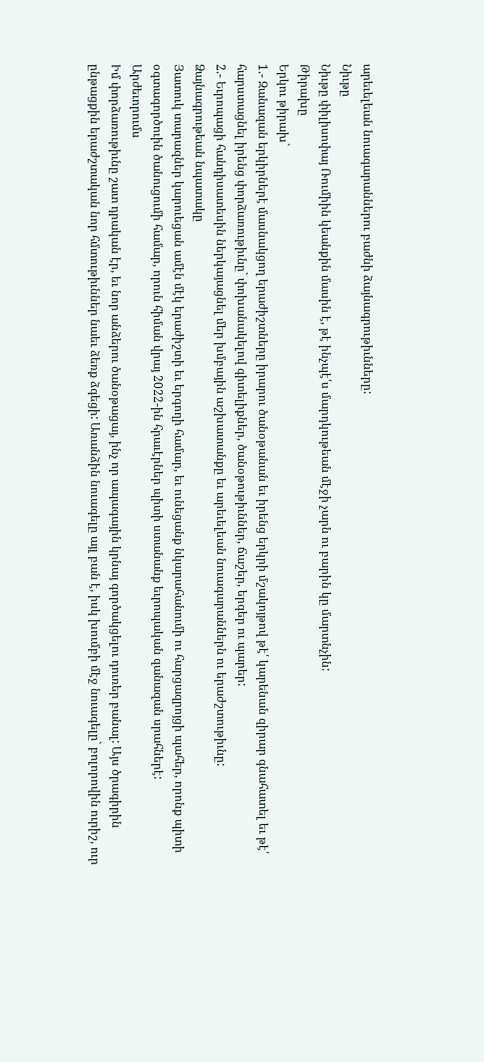արեւելեան նուագարաններու բաժնի ձայնագրութիւնները:
Նիւթը
Նիւթը փիլիսոփայ Ռումիին կեանքին մասին է, թէ ինչպէ՛ս մարդկութեան մէջի չարն ու բարին կը մարտնչին:
Թիրախը
Երկու թիրախ`
1.- Զանազան երկիրներէ մասնակցող երաժիշտները իրարու ծանօթանան եւ իրենց երկրի մշակոյթով թէ՛ կարենան զիրար գնահատել եւ թէ՛ հարստացնել իրենց փորձառութիւնը` փոխանակելով գիտելիքներ, ծանօթութիւններ, ճաշեր, երգեր ու պարեր:
2.- Եւրոպացի հանդիսատեսին ներկայացնել մեր խմբային աշխատանքը եւ արեւելեան նուագարաններն ու երաժշտութիւնը:
Ձայնագրութեան նպատակը
Յատուկ տարազներ կարուեցան ամէն մէկ երաժիշտի եւ երգողի համար, եւ ունեցանք նկարահանումի ու հարցազրոյցի պահեր, որոնք պիտի օգտագործուին ծանուցումի համար, որուն հիման վրայ 2022-ին հրաւէրներ պիտի ստանանք եւրոպական զանազան սրահներէ:
Արժեւորումս
Իմ փորձառութիւնը շատ դրական էր, եւ նոր անձերու ծանօթացայ, ինչ որ ապագային կրնայ գործակցելու դուռեր բանալ: Այս ծրագիրին ընթացքին երաժշտական նոր հմտութիւններ նաեւ ձեռք ձգեցի: Առանձին նուագելը այլ բան է, իսկ խումբի մէջ նուագելը` բոլորովին ուրիշ, ուր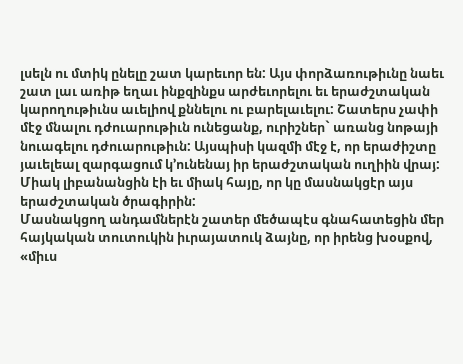լսելն ու մտիկ ընելը շատ կարեւոր են: Այս փորձառութիւնը նաեւ շատ լաւ առիթ եղաւ ինքզինքս արժեւորելու եւ երաժշտական կարողութիւնս աւելիով քննելու ու բարելաւելու: Շատերս չափի մէջ մնալու դժուարութիւն ունեցանք, ուրիշներ` առանց նոթայի նուագելու դժուարութիւն: Այսպիսի կազմի մէջ է, որ երաժիշտը յաւելեալ զարգացում կ’ունենայ իր երաժշտական ուղիին վրայ:
Միակ լիբանանցին էի եւ միակ հայը, որ կը մասնակցէր այս երաժշտական ծրագիրին:
Մասնակցող անդամներէն շատեր մեծապէս գնահատեցին մեր հայկական տուտուկին իւրայատուկ ձայնը, որ իրենց խօսքով, «միւս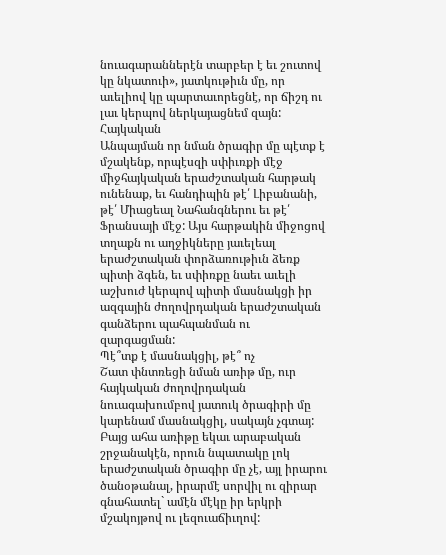նուագարաններէն տարբեր է եւ շուտով կը նկատուի», յատկութիւն մը, որ աւելիով կը պարտաւորեցնէ, որ ճիշդ ու լաւ կերպով ներկայացնեմ զայն:
Հայկական
Անպայման որ նման ծրագիր մը պէտք է մշակենք, որպէսզի սփիւռքի մէջ միջհայկական երաժշտական հարթակ ունենաք, եւ հանդիպին թէ՛ Լիբանանի, թէ՛ Միացեալ Նահանգներու եւ թէ՛ Ֆրանսայի մէջ: Այս հարթակին միջոցով տղաքն ու աղջիկները յաւելեալ երաժշտական փորձառութիւն ձեռք պիտի ձգեն, եւ սփիռքը նաեւ աւելի աշխուժ կերպով պիտի մասնակցի իր ազգային ժողովրդական երաժշտական գանձերու պահպանման ու զարգացման:
Պէ՞տք է մասնակցիլ, թէ՞ ոչ
Շատ փնտռեցի նման առիթ մը, ուր հայկական ժողովրդական նուագախումբով յատուկ ծրագիրի մը կարենամ մասնակցիլ, սակայն չգտայ: Բայց ահա առիթը եկաւ արաբական շրջանակէն, որուն նպատակը լոկ երաժշտական ծրագիր մը չէ, այլ իրարու ծանօթանալ, իրարմէ սորվիլ ու զիրար գնահատել` ամէն մէկը իր երկրի մշակոյթով ու լեզուաճիւղով: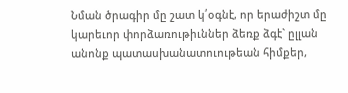Նման ծրագիր մը շատ կ՛օգնէ, որ երաժիշտ մը կարեւոր փորձառութիւններ ձեռք ձգէ` ըլլան անոնք պատասխանատուութեան հիմքեր,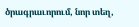ծրագրաւորում, նոր տեղ,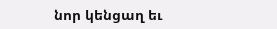նոր կենցաղ եւ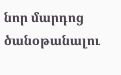նոր մարդոց ծանօթանալու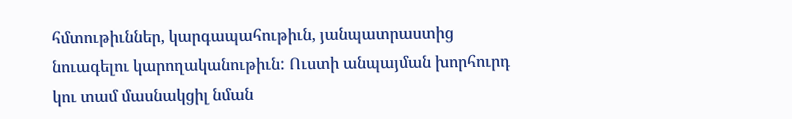հմտութիւններ, կարգապահութիւն, յանպատրաստից նուագելու կարողականութիւն: Ուստի անպայման խորհուրդ կու տամ մասնակցիլ նման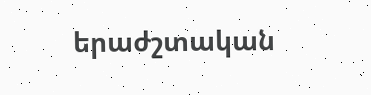երաժշտական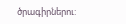ծրագիրներու: